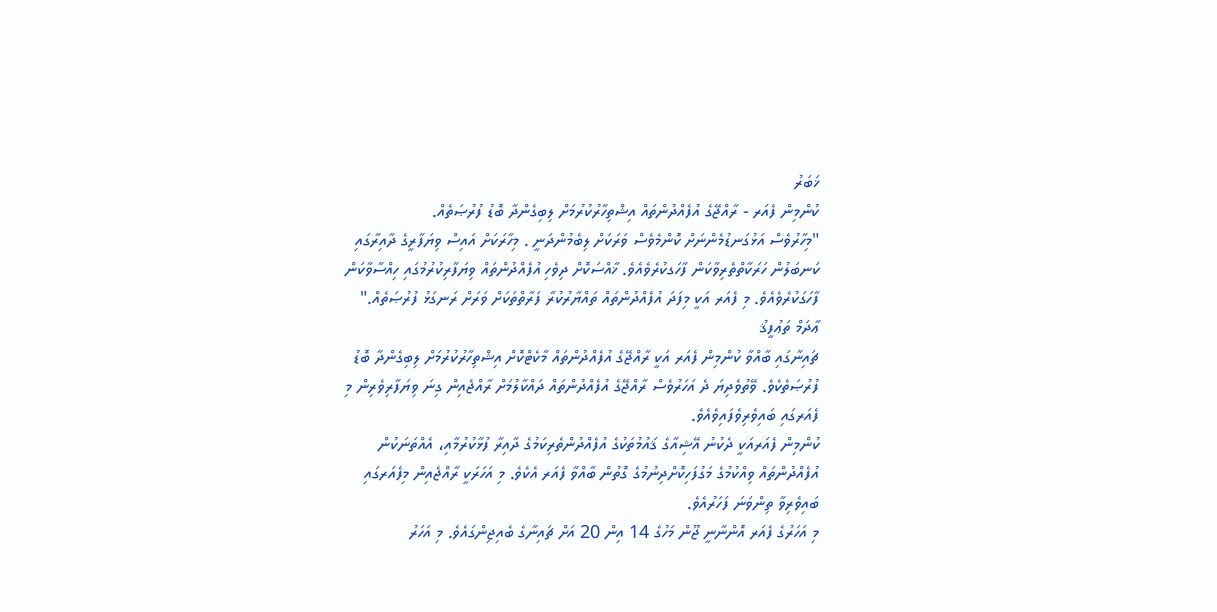ޚަބަރު
ކުންމިން ފެއަރ - ރާއްޖޭގެ އުފެއްދުންތައް އިޝްތިހާރުކުރުމަށް ލިބިގެންދާ ބޮޑު ފުރުޞަތެއް.
"މިހާރުވެސް އަޅުގަނޑުމެންނަށް ކޮންމެވެސް ވަރަކަށް ލިބެމުންދަނީ . މިހާރަކަށް އައިސް ވިޔަފާރީގެ ދާއިރާގައި ކަނބަލުން ހަރަކާތްތެރިވާކަން ފާހަގކުރެވެއެވެ. ޚާއްސަކޮށް ދިވެހި އުފެއްދުންތައް ވިޔަފާރިކުރުމުގައި ހިއްސާވާކަން ފާހަގަކުރެވެއެވެ. މި ފެއަރ އަކީ މިފަދަ އުފެއްދުންތައް ތައްޔާރުކުރާ ފަރާތްތަކަށް ވަރަށް ރަނގަޅު ފުރުޞަތެއް."
ޢާދަމް ތަޢުފީޤު
ޗައިނާގައި ބާއްވާ ކުންމިން ފެއަރ އަކީ ރާއްޖޭގެ އުފެއްދުންތައް މާކެޓްކޮށް އިޝްތިހާރުކުރުމަށް ލިބިގެންދާ ބޮޑު ފުރުޞަތެކެވެ. ވޭތުވެދިޔަ ދެ އަހަރުވެސް ރާއްޖޭގެ އުފެއްދުންތައް ދައްކާލުމަށް ރާއްޖެއިން ގިނަ ވިޔަފާރިވެރިން މި ފެއަރގައި ބައިވެރިވެފައިވެއެވެ.
ކުންމިން ފެއަރއަކީ ދެކުނު އޭޝިއާގެ ޤައުމުތަކުގެ އުފެއްދުންތެރިކަމުގެ ދާއިރާ ފުޅާކުރުމާއި، އެއްތަނަކުން އުފެއްދުންތައް ވިއްކުމުގެ މަގުފަހިކޮށްދިނުމުގެ ގޮތުން ބާއްވާ ފެއަރ އެކެވެ. މި އަހަރަކީ ރާއްޖެއިން މިފެއަރގައި ބައިވެރިވާ ތިންވަނަ ފަހަރުއެވެ.
މި އަހަރުގެ ފެއަރ އޮންނާނީ ޖޫން މަހުގެ 14 އިން 20 އަށް ޗައިނާގެ ބެއިޖިންގައެވެ. މި އަހަރު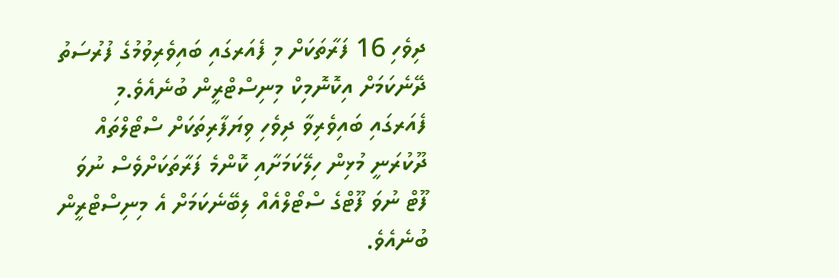ދިވެހި 16 ފަރާތަކަށް މި ފެއަރގައި ބައިވެރިވުމުގެ ފުރުސަތު ދޭނެކަމަށް އިކޮނޮމިކް މިނިސްޓްރީން ބުނެއެވެ.މި ފެއަރގައި ބައިވެރިވާ ދިވެހި ވިޔަފާރިތަކަށް ސްޓޯލްތައް ދޫކުރަނީ މުޅިން ހިލޭކަމަށާއި ކޮންމެ ފަރާތަކަށްވެސް ނުވަ ފޫޓް ނުވަ ފޫޓްގެ ސްޓޯލްއެއް ލިބޭނެކަމަށް އެ މިނިސްޓްރީން ބުނެއެވެ.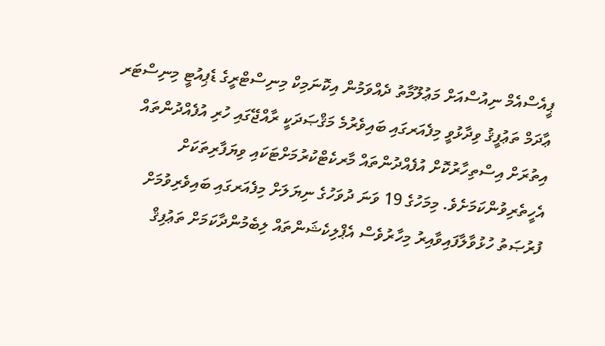ޕީއެސްއެމް ނިއުސްއަށް މަޢުލޫމާތު ދެއްވަމުން އިކޮނަމިކް މިނިސްޓްރީގެ ޑެޕިއުޓީ މިނިސްޓަރ ޢާދަމް ތަޢުފީޤު ވިދާޅުވީ މިފެއަރގައި ބައިވެރުމެ މަޤްޞަދަކީ ރާއްޖޭގައި ހުރި އުފެއްދުންތައް އިތުރަށް އިސްތިހާރުކޮށް އުފެއްދުންތައް މާރކެޓްކުރުމަށްޓަކައި ވިޔަފާރިތަކަށް އެހީތެރިވުންކަމަށެވެ. މިމަހުގެ 19 ވަނަ ދުވަހުގެ ނިޔަލަށް މިފެއަރގައި ބައިވެރިވުމަށް ފުރުޞަތު ހުޅުވާލާފައިވާއިރު މިހާރުވެސް އެޕްލިކެޝަންތައް ލިބެމުންދާކަމަށް ތަޢުފިޤް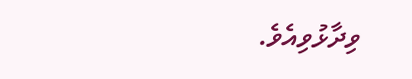ވިދާޅުވިއެވެ.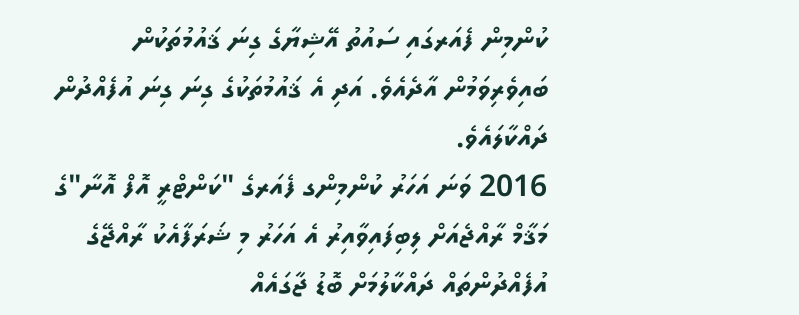ކުންމިން ފެއަރގައި ސައުތު އޭޝިޔާގެ ގިނަ ޤައުމުތަކުން ބައިވެރިވަމުން އާދެއެވެ. އަދި އެ ޤައުމުތަކުގެ ގިނަ ގިނަ އުފެއްދުން ދައްކާލައެވެ.
2016 ވަނަ އަހަރު ކުންމިންގ ފެއަރގެ "ކަންޓްރީ އޮފް އޮނާ"ގެ މަޤާމް ރާއްޖެއަށް ލިބިފައިވާއިރު އެ އަހަރު މި ޝަރަފާއެކު ރާއްޖޭގެ އުފެއްދުންތައް ދައްކާލުމަށް ބޮޑު ޖާގައެއް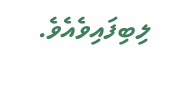ލިބިފައިވެއެވެ.